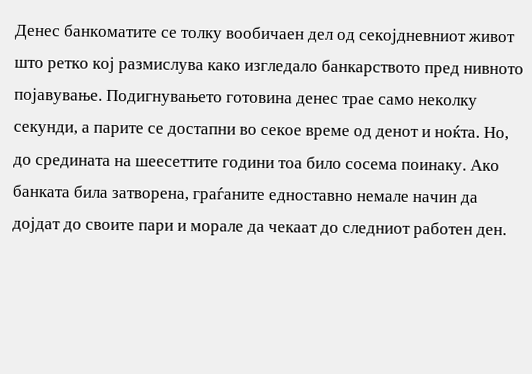Денес банкоматите се толку вообичаен дел од секојдневниот живот што ретко кој размислува како изгледало банкарството пред нивното појавување. Подигнувањето готовина денес трае само неколку секунди, а парите се достапни во секое време од денот и ноќта. Но, до средината на шеесеттите години тоа било сосема поинаку. Ако банката била затворена, граѓаните едноставно немале начин да дојдат до своите пари и морале да чекаат до следниот работен ден.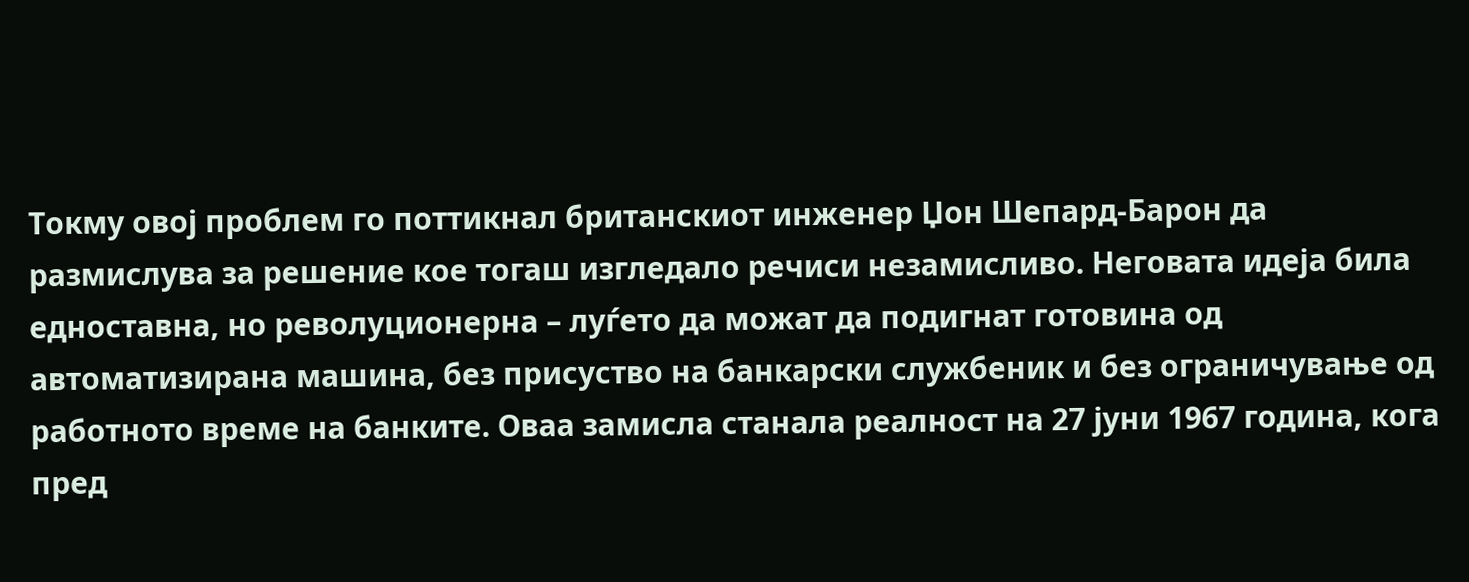Токму овој проблем го поттикнал британскиот инженер Џон Шепард-Барон да размислува за решение кое тогаш изгледало речиси незамисливо. Неговата идеја била едноставна, но револуционерна – луѓето да можат да подигнат готовина од автоматизирана машина, без присуство на банкарски службеник и без ограничување од работното време на банките. Оваа замисла станала реалност на 27 јуни 1967 година, кога пред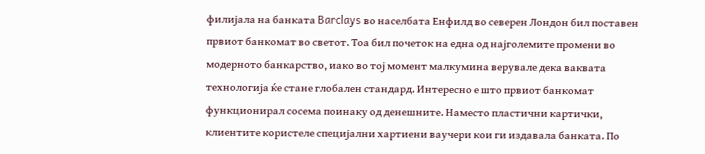филијала на банката Barclays во населбата Енфилд во северен Лондон бил поставен првиот банкомат во светот. Тоа бил почеток на една од најголемите промени во модерното банкарство, иако во тој момент малкумина верувале дека ваквата технологија ќе стане глобален стандард. Интересно е што првиот банкомат функционирал сосема поинаку од денешните. Наместо пластични картички, клиентите користеле специјални хартиени ваучери кои ги издавала банката. По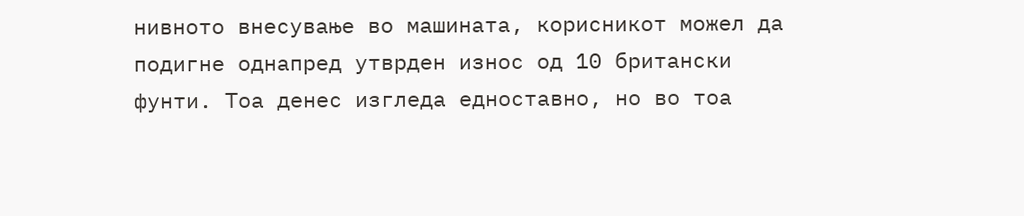нивното внесување во машината, корисникот можел да подигне однапред утврден износ од 10 британски фунти. Тоа денес изгледа едноставно, но во тоа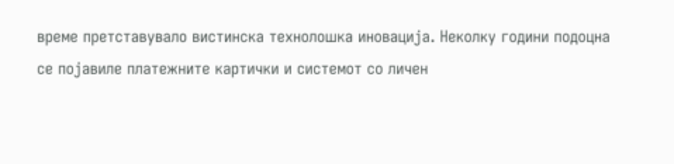време претставувало вистинска технолошка иновација. Неколку години подоцна се појавиле платежните картички и системот со личен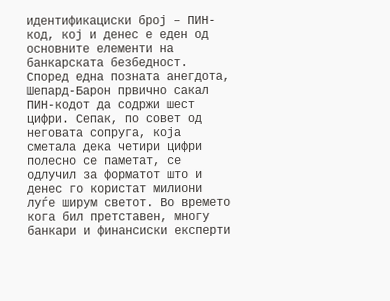идентификациски број – ПИН-код, кој и денес е еден од основните елементи на банкарската безбедност. Според една позната анегдота, Шепард-Барон првично сакал ПИН-кодот да содржи шест цифри. Сепак, по совет од неговата сопруга, која сметала дека четири цифри полесно се паметат, се одлучил за форматот што и денес го користат милиони луѓе ширум светот. Во времето кога бил претставен, многу банкари и финансиски експерти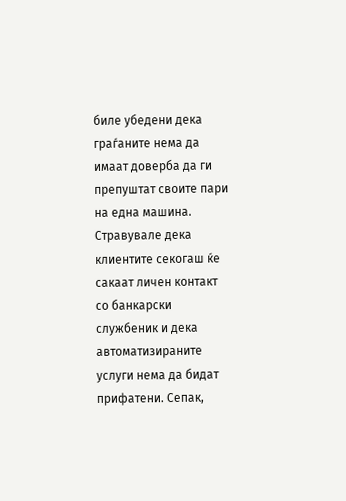биле убедени дека граѓаните нема да имаат доверба да ги препуштат своите пари на една машина. Стравувале дека клиентите секогаш ќе сакаат личен контакт со банкарски службеник и дека автоматизираните услуги нема да бидат прифатени. Сепак,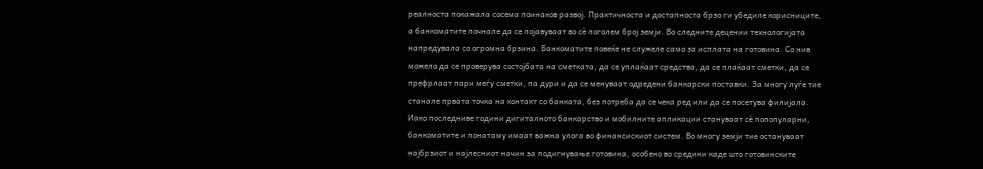реалноста покажала сосема поинаков развој. Практичноста и достапноста брзо ги убедиле корисниците, а банкоматите почнале да се појавуваат во сè поголем број земји. Во следните децении технологијата напредувала со огромна брзина. Банкоматите повеќе не служеле само за исплата на готовина. Со нив можело да се проверува состојбата на сметката, да се уплаќаат средства, да се плаќаат сметки, да се префрлаат пари меѓу сметки, па дури и да се менуваат одредени банкарски поставки. За многу луѓе тие станале првата точка на контакт со банката, без потреба да се чека ред или да се посетува филијала. Иако последниве години дигиталното банкарство и мобилните апликации стануваат сè попопуларни, банкоматите и понатаму имаат важна улога во финансискиот систем. Во многу земји тие остануваат најбрзиот и најлесниот начин за подигнување готовина, особено во средини каде што готовинските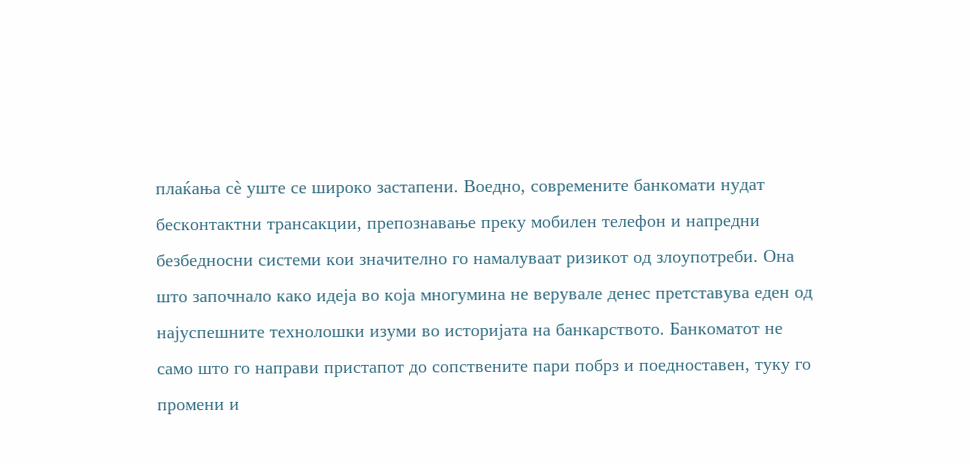плаќања сè уште се широко застапени. Воедно, современите банкомати нудат бесконтактни трансакции, препознавање преку мобилен телефон и напредни безбедносни системи кои значително го намалуваат ризикот од злоупотреби. Она што започнало како идеја во која многумина не верувале денес претставува еден од најуспешните технолошки изуми во историјата на банкарството. Банкоматот не само што го направи пристапот до сопствените пари побрз и поедноставен, туку го промени и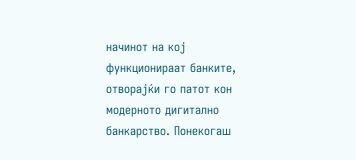начинот на кој функционираат банките, отворајќи го патот кон модерното дигитално банкарство. Понекогаш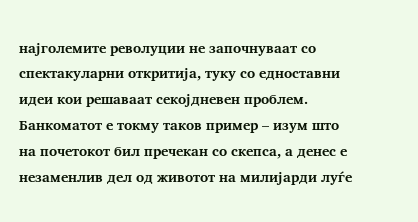најголемите револуции не започнуваат со спектакуларни откритија, туку со едноставни идеи кои решаваат секојдневен проблем. Банкоматот е токму таков пример – изум што на почетокот бил пречекан со скепса, а денес е незаменлив дел од животот на милијарди луѓе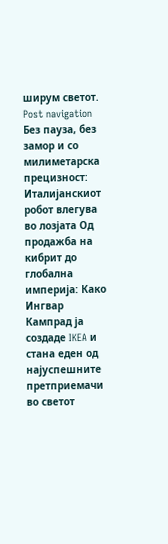ширум светот. Post navigation Без пауза, без замор и со милиметарска прецизност: Италијанскиот робот влегува во лозјата Од продажба на кибрит до глобална империја: Како Ингвар Кампрад ја создаде IKEA и стана еден од најуспешните претприемачи во светот